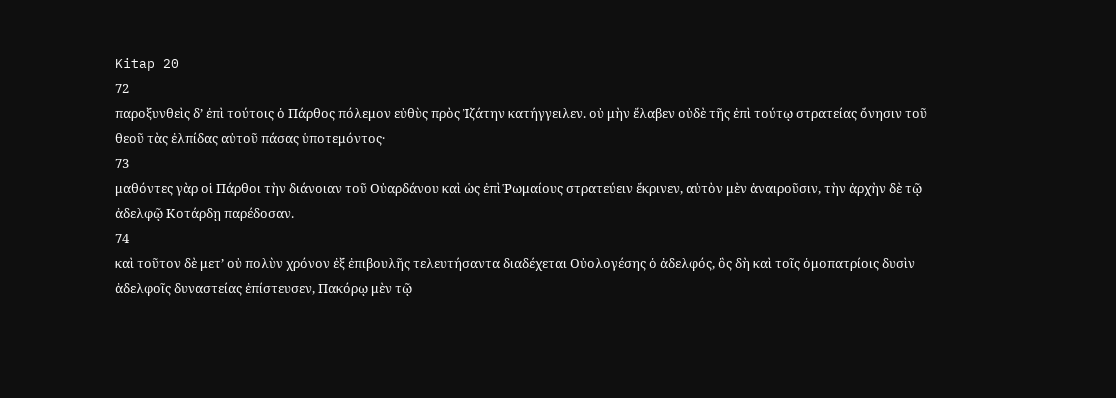Kitap 20
72
παροξυνθεὶς δʼ ἐπὶ τούτοις ὁ Πάρθος πόλεμον εὐθὺς πρὸς Ἰζάτην κατήγγειλεν. οὐ μὴν ἔλαβεν οὐδὲ τῆς ἐπὶ τούτῳ στρατείας ὄνησιν τοῦ θεοῦ τὰς ἐλπίδας αὐτοῦ πάσας ὑποτεμόντος·
73
μαθόντες γὰρ οἱ Πάρθοι τὴν διάνοιαν τοῦ Οὐαρδάνου καὶ ὡς ἐπὶ Ῥωμαίους στρατεύειν ἔκρινεν, αὐτὸν μὲν ἀναιροῦσιν, τὴν ἀρχὴν δὲ τῷ ἀδελφῷ Κοτάρδῃ παρέδοσαν.
74
καὶ τοῦτον δὲ μετʼ οὐ πολὺν χρόνον ἐξ ἐπιβουλῆς τελευτήσαντα διαδέχεται Οὐολογέσης ὁ ἀδελφός, ὃς δὴ καὶ τοῖς ὁμοπατρίοις δυσὶν ἀδελφοῖς δυναστείας ἐπίστευσεν, Πακόρῳ μὲν τῷ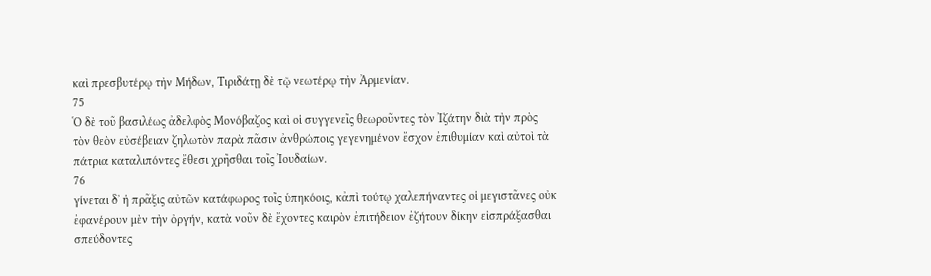καὶ πρεσβυτέρῳ τὴν Μήδων, Τιριδάτῃ δὲ τῷ νεωτέρῳ τὴν Ἀρμενίαν.
75
Ὁ δὲ τοῦ βασιλέως ἀδελφὸς Μονόβαζος καὶ οἱ συγγενεῖς θεωροῦντες τὸν Ἰζάτην διὰ τὴν πρὸς τὸν θεὸν εὐσέβειαν ζηλωτὸν παρὰ πᾶσιν ἀνθρώποις γεγενημένον ἔσχον ἐπιθυμίαν καὶ αὐτοὶ τὰ πάτρια καταλιπόντες ἔθεσι χρῆσθαι τοῖς Ἰουδαίων.
76
γίνεται δʼ ἡ πρᾶξις αὐτῶν κατάφωρος τοῖς ὑπηκόοις, κἀπὶ τούτῳ χαλεπήναντες οἱ μεγιστᾶνες οὐκ ἐφανέρουν μὲν τὴν ὀργήν, κατὰ νοῦν δὲ ἔχοντες καιρὸν ἐπιτήδειον ἐζήτουν δίκην εἰσπράξασθαι σπεύδοντες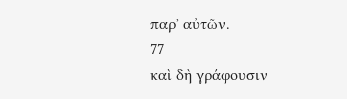παρʼ αὐτῶν.
77
καὶ δὴ γράφουσιν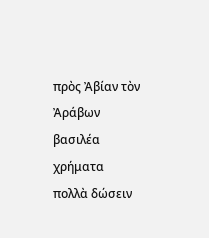πρὸς Ἀβίαν τὸν Ἀράβων βασιλέα χρήματα πολλὰ δώσειν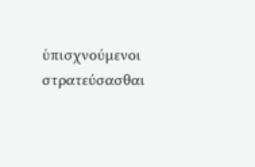ὑπισχνούμενοι στρατεύσασθαι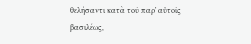θελήσαντι κατὰ τοῦ παρʼ αὐτοῖς βασιλέως,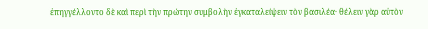ἐπηγγέλλοντο δὲ καὶ περὶ τὴν πρώτην συμβολὴν ἐγκαταλείψειν τὸν βασιλέα· θέλειν γὰρ αὐτὸν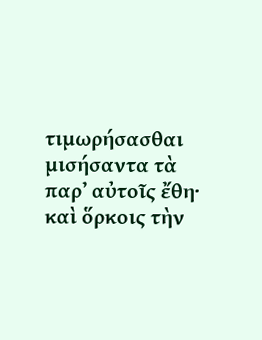τιμωρήσασθαι μισήσαντα τὰ παρʼ αὐτοῖς ἔθη· καὶ ὅρκοις τὴν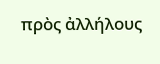πρὸς ἀλλήλους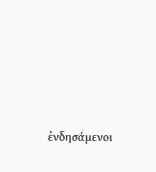ἐνδησάμενοι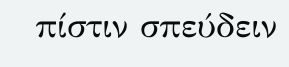πίστιν σπεύδειν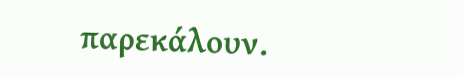παρεκάλουν.